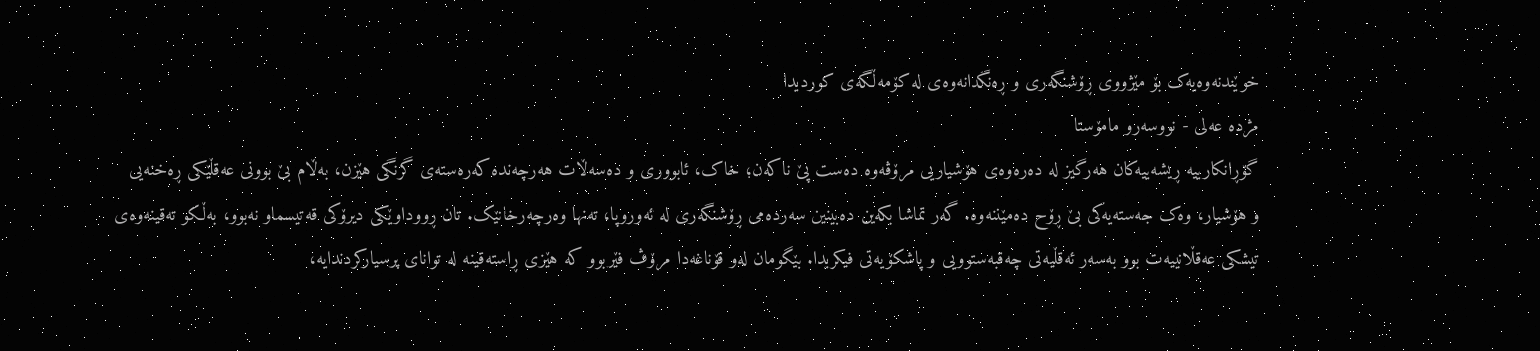خوێندنەوەیەک بۆ مێژووی ڕۆشنگەری و ڕەنگدانەوەی لە کۆمەڵگەی کوردیدا
مژدە عەلی - نووسەرو مامۆستا
گۆڕانکارییە ڕیشەییەکان هەرگیز لە دەرەوەی هۆشیاریی مرۆڤەوە دەست پێ ناکەن؛ خاک، ئابووری و دەسەڵات هەرچەندە کەرەستەی گرنگی هێزن، بەڵام بێ بوونی عەقڵێکی ڕەخنەیی و هۆشیار، وەک جەستەیەکی بێ ڕۆح دەمێننەوە. گەر تماشا بکەین دەبینین سەردەمی ڕۆشنگەری لە ئەوروپا، تەنها وەرچەرخانێک. تان ڕووداوێکی دیرۆکی قەتیسماو نەبوو، بەڵکو تەقینەوەی تیشکی عەقڵانییەت بوو بەسەر ئەقڵیەتی چەقبەستوویی و پاشکۆیەتی فیکریدا. بێگومان لەو قۆناغەدا مرۆڤ فێربوو کە هێزی ڕاستەقینە لە توانای پرسیارکردندایە،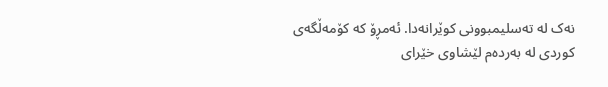نەک لە تەسلیمبوونی کوێرانەدا. ئەمڕۆ کە کۆمەڵگەی کوردی لە بەردەم لێشاوی خێرای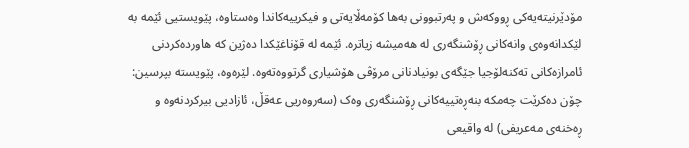مۆدێرنیتەیەکی ڕووکەش و پەرتبوونی بەها کۆمەڵایەتی و فیکرییەکاندا وەستاوە، پێویستیی ئێمە بە لێکدانەوەی وانەکانی ڕۆشنگەری لە هەمیشە زیاترە. ئێمە لە قۆناغێکدا دەژین کە هاوردەکردنی ئامرازەکانی تەکنەلۆجیا جێگەی بونیادنانی مرۆڤی هۆشیاری گرتووەتەوە. لێرەوە، پێویستە بپرسین: چۆن دەکرێت چەمکە بنەڕەتییەکانی ڕۆشنگەری وەک (سەروەریی عەقڵ، ئازادیی بیرکردنەوە و ڕەخنەی مەعریفی) لە واقیعی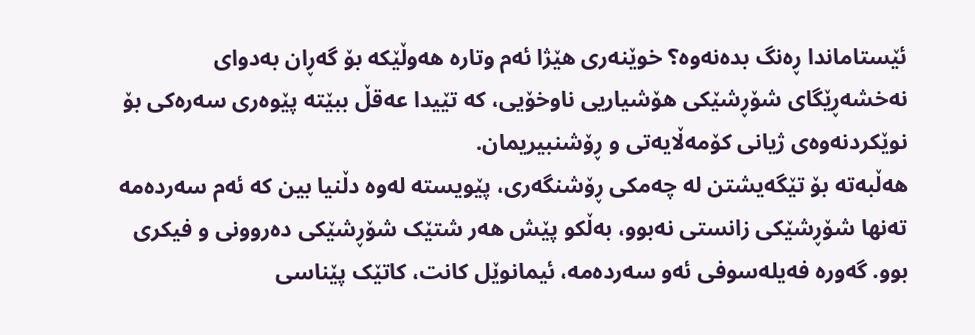ئێستاماندا ڕەنگ بدەنەوە؟ خوێنەری هێژا ئەم وتارە هەوڵێکە بۆ گەڕان بەدوای نەخشەڕێگای شۆڕشێکی هۆشیاریی ناوخۆیی، کە تێیدا عەقڵ ببێتە پێوەری سەرەکی بۆ نوێکردنەوەی ژیانی کۆمەڵایەتی و ڕۆشنبیریمان.
هەڵبەتە بۆ تێگەیشتن لە چەمکی ڕۆشنگەری، پێویستە لەوە دڵنیا بین کە ئەم سەردەمە تەنها شۆڕشێکی زانستی نەبوو، بەڵکو پێش هەر شتێک شۆڕشێکی دەروونی و فیکری بوو. گەورە فەیلەسوفی ئەو سەردەمە، ئیمانوێل کانت، کاتێک پێناسی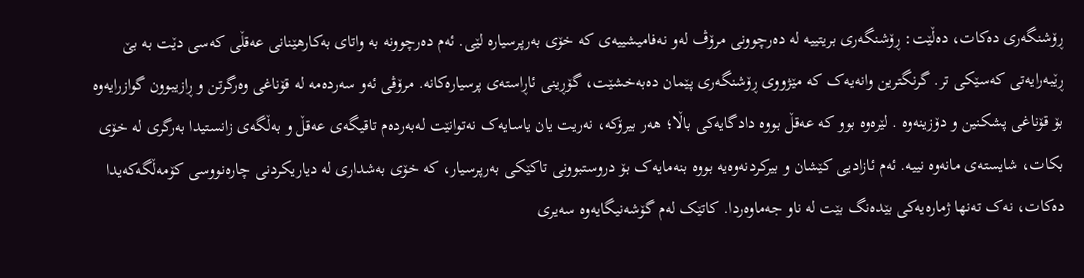ڕۆشنگەری دەکات، دەڵێت: ڕۆشنگەری بریتییە لە دەرچوونی مرۆڤ لەو نەفامیشییەی کە خۆی بەرپرسیارە لێی. ئەم دەرچوونە بە واتای بەکارهێنانی عەقڵی کەسی دێت بە بێ ڕێبەرایەتی کەسێکی تر. گرنگترین وانەیەک کە مێژووی ڕۆشنگەری پێمان دەبەخشێت، گۆڕینی ئاڕاستەی پرسیارەکانە. مرۆڤی ئەو سەردەمە لە قۆناغی وەرگرتن و ڕازیبوون گوازرایەوە بۆ قۆناغی پشکنین و دۆزینەوە . لێرەوە بوو کە عەقڵ بووە دادگایەکی باڵا؛ هەر بیرۆکە، نەریت یان یاسایەک نەتوانێت لەبەردەم تاقیگەی عەقڵ و بەڵگەی زانستیدا بەرگری لە خۆی بکات، شایستەی مانەوە نییە. ئەم ئازادیی کێشان و بیرکردنەوەیە بووە بنەمایەک بۆ دروستبوونی تاکێکی بەرپرسیار، کە خۆی بەشداری لە دیاریکردنی چارەنووسی کۆمەڵگەکەیدا دەکات، نەک تەنها ژمارەیەکی بێدەنگ بێت لە ناو جەماوەردا. کاتێک لەم گۆشەنیگایەوە سەیری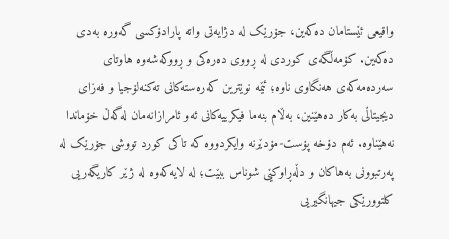واقیعی ئێستامان دەکەین، جۆرێک لە دژایەتی واتە پارادۆکسی گەورە بەدی دەکەین. کۆمەڵگەی کوردی لە ڕووی دەرەکی و ڕووکەشەوە هاوتای سەردەمەکەی هەنگاوی ناوە؛ ئێمە نوێترین کەرەستەکانی تەکنەلۆجیا و فەزای دیجیتاڵی بەکار دەهێنین، بەڵام بنەما فیکرییەکانی ئەو ئامرازانەمان لەگەڵ خۆماندا نەهێناوە. ئەم دۆخە پۆست-مۆدێرنە وایکردووە کە تاکی کورد تووشی جۆرێک لە پەرتبوونی بەهاکان و دڵەڕاوکێی شوناس ببێت؛ لە لایەکەوە لە ژێر کاریگەریی کلتوورێکی جیهانگیریی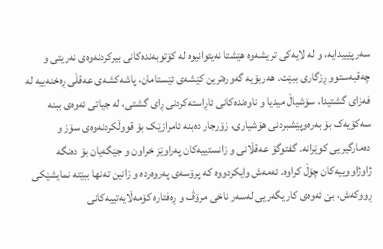سەرپێییدایە، و لە لایەکی تریشەوە هێشتا نەیتوانیوە لە کۆتوبەندەکانی بیرکردنەوەی نەریتی و چەقبەستوو ڕزگاری ببێت. هەربۆیە گەورەترین کێشەی ئێستامان، پاشەکشەی عەقڵی ڕەخنەییە لە فەزای گشتیدا، سۆشیاڵ میدیا و ناوەندەکانی ئاڕاستەکردنی ڕای گشتی، لە جیاتی ئەوەی ببنە سەکۆیەک بۆ بەرەوپێشبردنی هۆشیاری، زۆرجار دەبنە ئامرازێک بۆ قووڵکردنەوەی سۆز و دەمارگیریی کوێرانە. گفتوگۆ عەقڵانی و زانستییەکان پەراوێز خراون و جێگەیان بۆ دەنگە ژاوژاووییەکان چۆڵ کراوە. ئەمەش وایکردووە کە پرۆسەی پەروەردە و زانین تەنها ببێتە نمایشێکی ڕووکەش، بێ ئەوەی کاریگەریی لەسەر ناخی مرۆڤ و ڕەفتارە کۆمەڵایەتییەکانی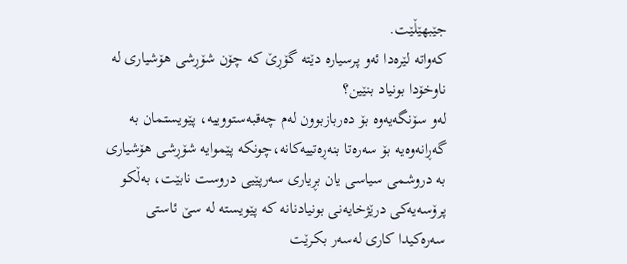جێبهێڵێت.
کەواتە لێرەدا ئەو پرسیارە دێتە گۆڕێ کە چۆن شۆڕشی هۆشیاری لە ناوخۆدا بونیاد بنێین؟
لەو سۆنگەیەوە بۆ دەربازبوون لەم چەقبەستووییە، پێویستمان بە گەڕانەوەیە بۆ سەرەتا بنەڕەتییەکانە،چونکە پێموایە شۆڕشی هۆشیاری بە دروشمی سیاسی یان بڕیاری سەرپێیی دروست نابێت، بەڵکو پرۆسەیەکی درێژخایەنی بونیادنانە کە پێویستە لە سێ ئاستی سەرەکیدا کاری لەسەر بکرێت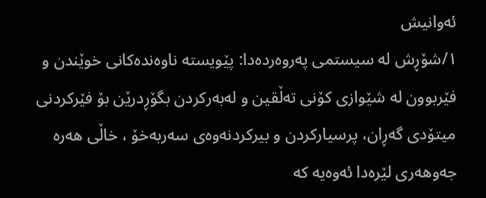ئەوانیش
١/شۆڕش لە سیستمی پەروەردەدا: پێویستە ناوەندەکانی خوێندن و فێربوون لە شێوازی کۆنی تەڵقین و لەبەرکردن بگۆڕدرێن بۆ فێرکردنی میتۆدی گەڕان، پرسیارکردن و بیرکردنەوەی سەربەخۆ ، خاڵی هەرە جەوهەری لێرەدا ئەوەیە کە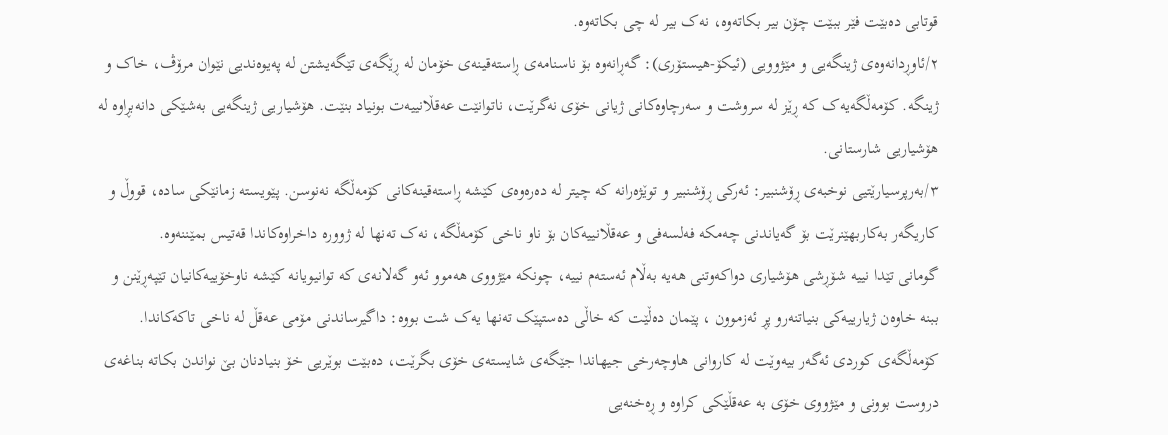قوتابی دەبێت فێر ببێت چۆن بیر بکاتەوە، نەک بیر لە چی بکاتەوە.
٢/ئاوڕدانەوەی ژینگەیی و مێژوویی (ئیکۆ-هیستۆری): گەڕانەوە بۆ ناسنامەی ڕاستەقینەی خۆمان لە ڕێگەی تێگەیشتن لە پەیوەندیی نێوان مرۆڤ، خاک و ژینگە. کۆمەڵگەیەک کە ڕێز لە سروشت و سەرچاوەکانی ژیانی خۆی نەگرێت، ناتوانێت عەقڵانییەت بونیاد بنێت. هۆشیاریی ژینگەیی بەشێکی دانەبڕاوە لە هۆشیاریی شارستانی.
٣/بەرپرسیارێتیی نوخبەی ڕۆشنبیر: ئەرکی ڕۆشنبیر و توێژەرانە کە چیتر لە دەرەوەی کێشە ڕاستەقینەکانی کۆمەڵگە نەنوسن. پێویستە زمانێکی سادە، قووڵ و کاریگەر بەکاربهێنرێت بۆ گەیاندنی چەمکە فەلسەفی و عەقڵانییەکان بۆ ناو ناخی کۆمەڵگە، نەک تەنها لە ژوورە داخراوەکاندا قەتیس بمێننەوە.
گومانی تێدا نییە شۆڕشی هۆشیاری دواکەوتنی هەیە بەڵام ئەستەم نییە، چونکە مێژووی هەموو ئەو گەلانەی کە توانیویانە کێشە ناوخۆییەکانیان تێپەڕێنن و ببنە خاوەن ژیارییەکی بنیاتنەرو پڕ ئەزموون ، پێمان دەڵێت کە خاڵی دەستپێک تەنها یەک شت بووە: داگیرساندنی مۆمی عەقڵ لە ناخی تاکەکاندا. کۆمەڵگەی کوردی ئەگەر بیەوێت لە کاروانی هاوچەرخی جیهاندا جێگەی شایستەی خۆی بگرێت، دەبێت بوێریی خۆ بنیادنان بێ نواندن بکاتە بناغەی دروست بوونی و مێژووی خۆی بە عەقڵێکی کراوە و ڕەخنەیی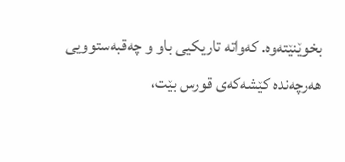بخوێنێتەوە. کەواتە تاریکیی باو و چەقبەستوویی هەرچەندە کێشەکەی قورس بێت،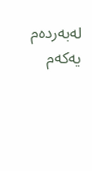لەبەردەم یەکەم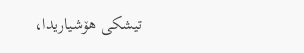تیشکی هۆشیاریدا،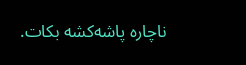ناچارە پاشەکشە بکات.